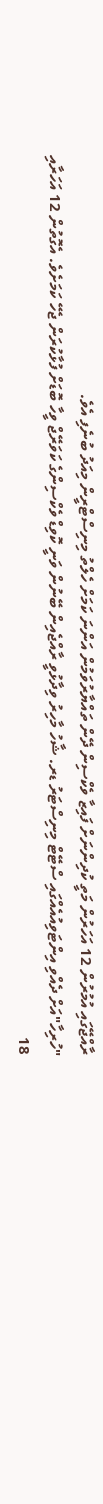ރާއްޖޭގައި އުމުރުން 12 އަހަރުން މަތީ ކުދިންނަށް ފައިޒާ ވެކްސިން ދޭން ތައްޔާރުވަމުން އަންނަ ކަމަށް ހެލްތު މިނިސްޓްރީން މިއަދު ބުނެފި އެވެ.
"ހުރިހާ"އަށް ދެއްވި އިންޓަވިއުއެއްގައި ސްޓޭޓް މިނިސްޓަރު ޑރ. ޝާހު މާހިރު ވިދާޅުވީ ރާއްޖެއިން ބޭނުން ވަނީ ކޮވިޑް ވެކްސިންގެ ކަވަރޭޖް ވީހާ ބޮޑަށް ފުޅާކުރަން ޖެހޭ ކަމަށެވެ. އެގޮތުން 12 އަހަރާއި 18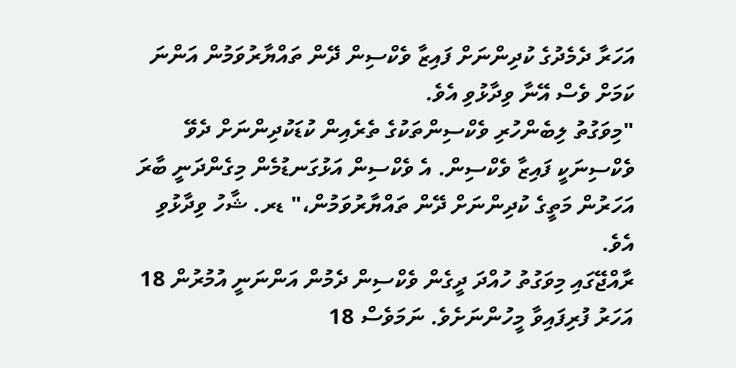އަހަރާ ދެމެދުގެ ކުދިންނަށް ފައިޒާ ވެކްސިން ދޭން ތައްޔާރުވަމުން އަންނަ ކަމަށް ވެސް އޭނާ ވިދާޅުވި އެވެ.
"މިވަގުތު ލިބެންހުރި ވެކްސިންތަކުގެ ތެރެއިން ކުޑަކުދިންނަށް ދެވޭ ވެކްސިނަކީ ފައިޒާ ވެކްސިން. އެ ވެކްސިން އަޅުގަނޑުމެން މިގެންދަނީ ބާރަ އަހަރުން މަތީގެ ކުދިންނަށް ދޭން ތައްޔާރުވަމުން،" ޑރ. ޝާހު ވިދާޅުވި އެވެ.
ރާއްޖޭގައި މިވަގުތު ހުއްދަ ދީގެން ވެކްސިން ދެމުން އަންނަނީ އުމުރުން 18 އަހަރު ފުރިފައިވާ މީހުންނަށެވެ. ނަމަވެސް 18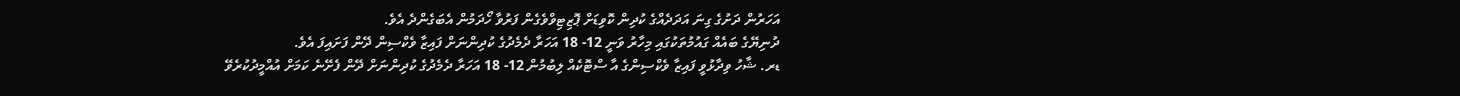އަހަރުން ދަށުގެ ގިނަ އަދަދެއްގެ ކުދިން ކޮވިޑަށް ޕޮޒިޓިވްވެގެން ފަރުވާ ހޯދަމުން އެބަގެންދެ އެވެ.
ދުނިޔޭގެ ބައެއް ގައުމުތަކުގައި މިހާރު ވަނީ 12- 18 އަހަރާ ދެމެދުގެ ކުދިންނަށް ފައިޒާ ވެކްސިން ދޭން ފަށައިފަ އެވެ.
ޑރ. ޝާހު ވިދާޅުވީ ފައިޒާ ވެކްސިންގެ އާ ސްޓޮކެއް ލިބުމުން 12- 18 އަހަރާ ދެމެދުގެ ކުދިންނަށް ދޭން ފެށޭނެ ކަމަށް އުއްމީދުކުރެވޭ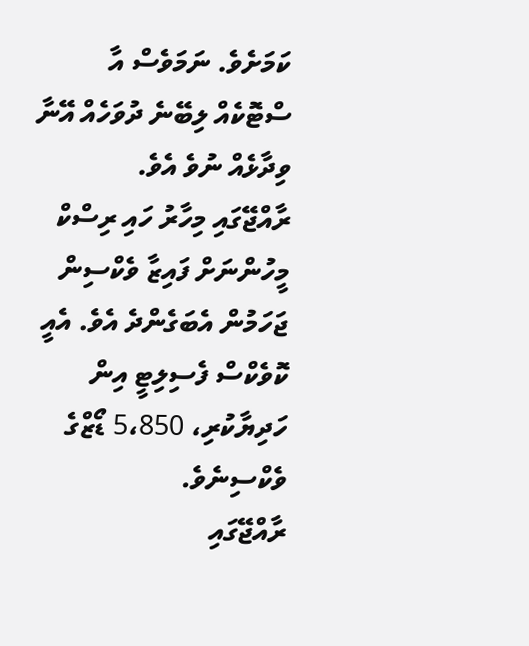ކަމަށެވެ. ނަމަވެސް އާ ސްޓޮކެއް ލިބޭނެ ދުވަހެއް އޭނާ ވިދާޅެއް ނުވެ އެވެ.
ރާއްޖޭގައި މިހާރު ހައި ރިސްކް މީހުންނަށް ފައިޒާ ވެކްސިން ޖަހަމުން އެބަގެންދެ އެވެ. އެއީ ކޮވެކްސް ފެސިލިޓީ އިން ހަދިޔާކުރި، 5،850 ޑޯޒްގެ ވެކްސިނެވެ.
ރާއްޖޭގައި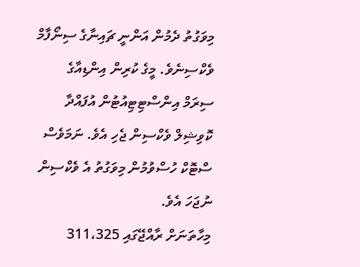މިވަގުތު ދެމުން އަންނީ ޗައިނާގެ ސިނޯފާމް ވެކްސިނެވެ. މީގެ ކުރިން އިންޑިއާގެ ސިރަމް އިންސްޓިޓިއުޓުން އުފައްދާ ކޮވިޝިލް ވެކްސިން ޖެހި އެވެ. ނަމަވެސް ސްޓޮކް ހުސްވުމުން މިވަގުތު އެ ވެކްސިން ނުޖަހަ އެވެ.
މިހާތަނަށް ރާއްޖޭގައި 311،325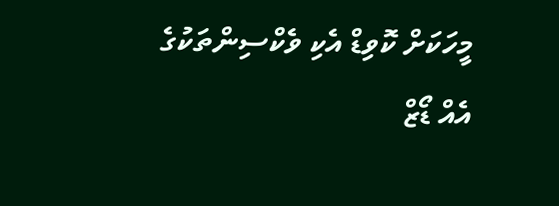މީހަކަށް ކޮވިޑް އެކި ވެކްސިންތަކުގެ އެއް ޑޯޒް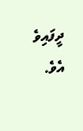ދީފައިވެ އެވެ.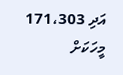އަދި 171،303 މީހަކަށް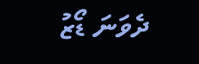ދެވަނަ ޑޯޒު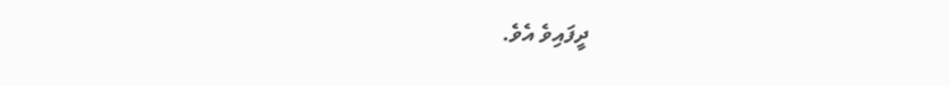ދީފައިވެ އެވެ.